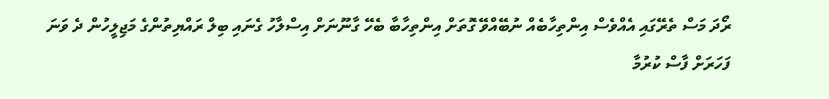ރޯދަ މަސް ތެރޭގައި އެއްވެސް އިންތިހާބެއް ނުބޭއްވޭ ގޮތަށް އިންތިހާބާ ބެހޭ ގާނޫނަށް އިސްލާހު ގެނައި ބިލް ރައްޔިތުންގެ މަޖިލީހުން ދެ ވަނަ ފަހަރަށް ފާސް ކުރުމާ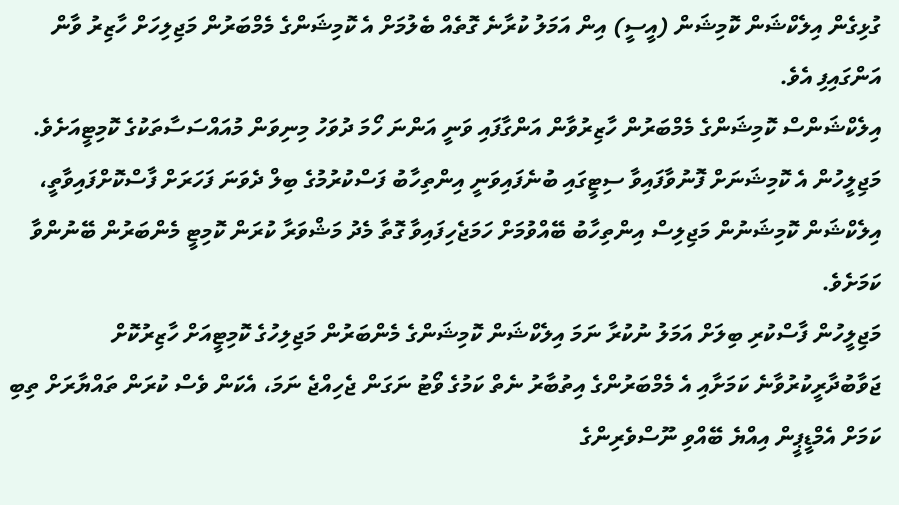ގުޅިގެން އިލެކްޝަން ކޮމިޝަން (އީސީ) އިން އަމަލު ކުރާނެ ގޮތެއް ބެލުމަށް އެ ކޮމިޝަންގެ މެމްބަރުން މަޖިލިހަށް ހާޒިރު ވާން އަންގައިފި އެވެ.
އިލެކްޝަންސް ކޮމިޝަންގެ މެމްބަރުން ހާޒިރުވާން އަންގާފައި ވަނީ އަންނަ ހޯމަ ދުވަހު މިނިވަން މުއައްސަސާތަކުގެ ކޮމިޓީއަށެވެ.
މަޖިލީހުން އެ ކޮމިޝަނަށް ފޮނުވާފައިވާ ސިޓީގައި ބުނެފައިވަނީ އިންތިހާބު ފަސްކުރުމުގެ ބިލް ދެވަނަ ފަހަރަށް ފާސްކޮށްފައިވާތީ، އިލެކްޝަން ކޮމިޝަނުން މަޖިލިސް އިންތިހާބު ބޭއްވުމަށް ހަމަޖެހިފައިވާ ގޮތާ މެދު މަޝްވަރާ ކުރަން ކޮމިޓީ މެންބަރުން ބޭނުންވާ ކަމަށެވެ.
މަޖިލީހުން ފާސްކުރި ބިލަށް އަމަލު ނުކުރާ ނަމަ އިލެކްޝަން ކޮމިޝަންގެ މެންބަރުން މަޖިލިހުގެ ކޮމިޓީއަށް ހާޒިރުކޮށް ޖަވާބުދާރީކުރުވާނެ ކަމަށާއި އެ މެމްބަރުންގެ އިތުބާރު ނެތް ކަމުގެ ވޯޓު ނަގަން ޖެހިއްޖެ ނަމަ، އެކަން ވެސް ކުރަން ތައްޔާރަށް ތިބި ކަމަށް އެމްޑީޕީން އިއްޔެ ބޭއްވި ނޫސްވެރިންގެ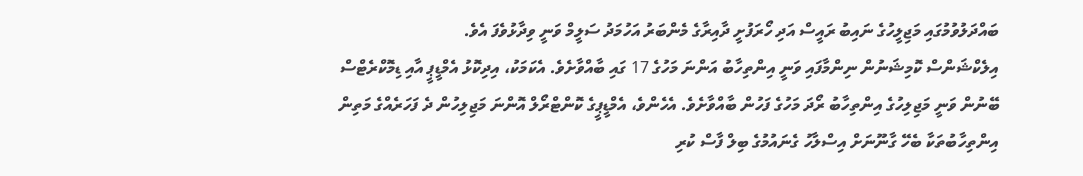ބައްދަލުވުމުގައި މަޖިލީހުގެ ނައިބު ރައީސް އަދި ހޯރަފުށީ ދާއިރާގެ މެންބަރު އަހުމަދު ސަލީމް ވަނީ ވިދާޅުވެފަ އެވެ.
އިލެކްޝަންސް ކޮމިޝަނުން ނިންމާފައި ވަނީ އިންތިހާބު އަންނަ މަހުގެ 17 ގައި ބާއްވާށެވެ. އެކަމަކު، އިދިކޮޅު އެމްޑީޕީ އާއި ޑިމޮކްރެޓްސް ބޭނުން ވަނީ މަޖިލިހުގެ އިންތިހާބު ރޯދަ މަހުގެ ފަހުން ބާއްވާށެވެ. އެހެންވެ، އެމްޑީޕީގެ ކޮންޓްރޯލް އޮންނަ މަޖިލިހުން ދެ ފަހަރެއްގެ މަތިން އިންތިހާބުތަކާ ބެހޭ ގާނޫނަށް އިސްލާހު ގެނައުމުގެ ބިލް ފާސް ކުރި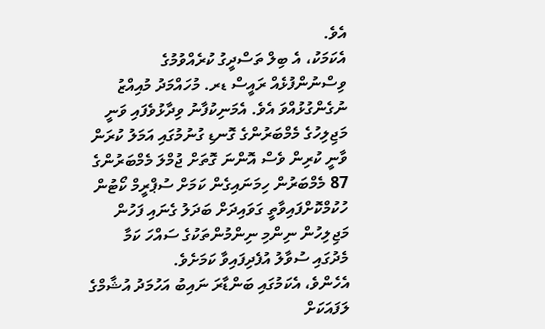އެވެ.
އެކަމަކު، އެ ބިލް ތަސްދީގު ކުރެއްވުމުގެ ވިސްނުންފުޅެއް ރައީސް ޑރ. މުހައްމަދު މުއިއްޒު ނުގެންގުޅުއްވަ އެވެ. އެމަނިކުފާނު ވިދާޅުވެފައި ވަނީ މަޖިލިހުގެ މެމްބަރުންގެ ގޮނޑި ގުނުމުގައި އަމަލު ކުރަން ވާނީ ކުރިން ވެސް އޮންނަ ގޮތަށް ޖުމްލަ މެމްބަރުންގެ 87 މެމްބަރުން ހިމަނައިގެން ކަމަށް ސުޕްރީމް ކޯޓުން ހުކުމްކޮށްފައިވާތީ ގަވައިދަށް ބަދަލު ގެނައި ފަހުން މަޖިލިހުން ނިންމި ނިންމުންތަކުގެ ސައްހަ ކަމާ މެދުގައި ސުވާލު އުފެދިފައިވާ ކަމަށެވެ.
އެހެންވެ، އެކަމުގައި ބަންޑާރަ ނައިބު އަހުމަދު އުޝާމްގެ ލަފައަކަށް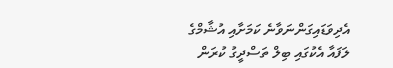އެދިވަޑައިގަންނަވާނެ ކަމަށާއި އުޝާމްގެ ލަފައާ އެކުގައި ބިލް ތަސްދީގު ކުރަން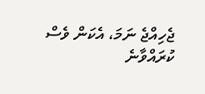ޖެހިއްޖެ ނަމަ، އެކަން ވެސް ކުރައްވާނެ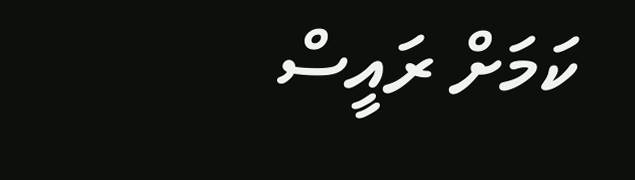ކަމަށް ރައީސް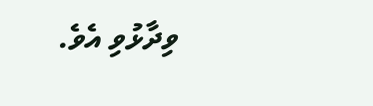ވިދާޅުވި އެވެ.